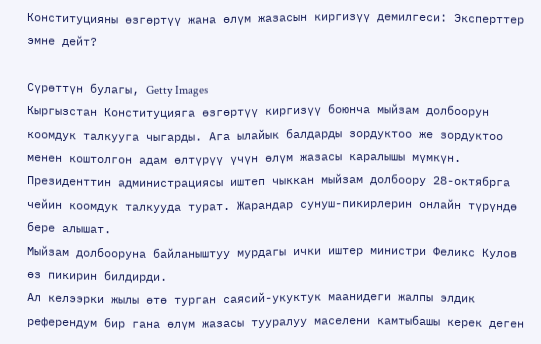Конституцияны өзгөртүү жана өлүм жазасын киргизүү демилгеси: Эксперттер эмне дейт?

Сүрөттүн булагы, Getty Images
Кыргызстан Конституцияга өзгөртүү киргизүү боюнча мыйзам долбоорун коомдук талкууга чыгарды. Ага ылайык балдарды зордуктоо же зордуктоо менен коштолгон адам өлтүрүү үчүн өлүм жазасы каралышы мүмкүн. Президенттин администрациясы иштеп чыккан мыйзам долбоору 28-октябрга чейин коомдук талкууда турат. Жарандар сунуш-пикирлерин онлайн түрүндө бере алышат.
Мыйзам долбооруна байланыштуу мурдагы ички иштер министри Феликс Кулов өз пикирин билдирди.
Ал келээрки жылы өтө турган саясий-укуктук маанидеги жалпы элдик референдум бир гана өлүм жазасы тууралуу маселени камтыбашы керек деген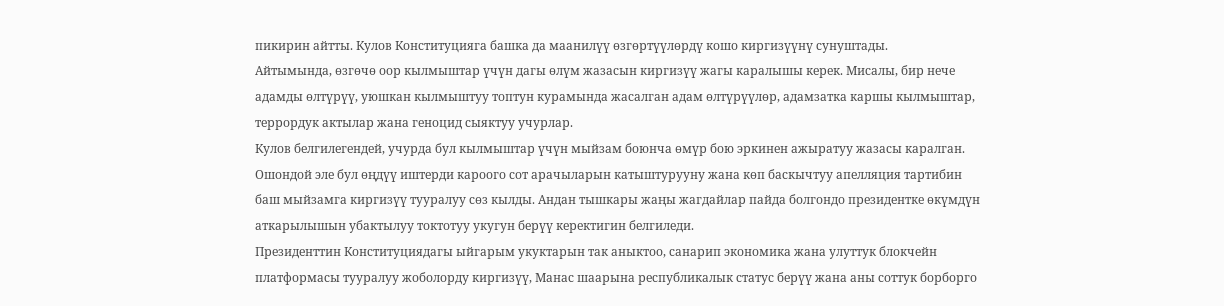пикирин айтты. Кулов Конституцияга башка да маанилүү өзгөртүүлөрдү кошо киргизүүнү сунуштады.
Айтымында, өзгөчө оор кылмыштар үчүн дагы өлүм жазасын киргизүү жагы каралышы керек. Мисалы, бир нече адамды өлтүрүү, уюшкан кылмыштуу топтун курамында жасалган адам өлтүрүүлөр, адамзатка каршы кылмыштар, террордук актылар жана геноцид сыяктуу учурлар.
Кулов белгилегендей, учурда бул кылмыштар үчүн мыйзам боюнча өмүр бою эркинен ажыратуу жазасы каралган.
Ошондой эле бул өңдүү иштерди кароого сот арачыларын катыштурууну жана көп баскычтуу апелляция тартибин баш мыйзамга киргизүү тууралуу сөз кылды. Андан тышкары жаңы жагдайлар пайда болгондо президентке өкүмдүн аткарылышын убактылуу токтотуу укугун берүү керектигин белгиледи.
Президенттин Конституциядагы ыйгарым укуктарын так аныктоо, санарип экономика жана улуттук блокчейн платформасы тууралуу жоболорду киргизүү, Манас шаарына республикалык статус берүү жана аны соттук борборго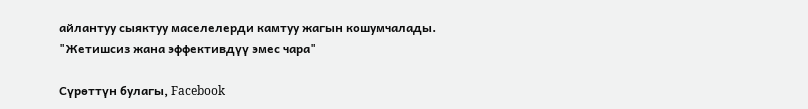айлантуу сыяктуу маселелерди камтуу жагын кошумчалады.
"Жетишсиз жана эффективдүү эмес чара"

Сүрөттүн булагы, Facebook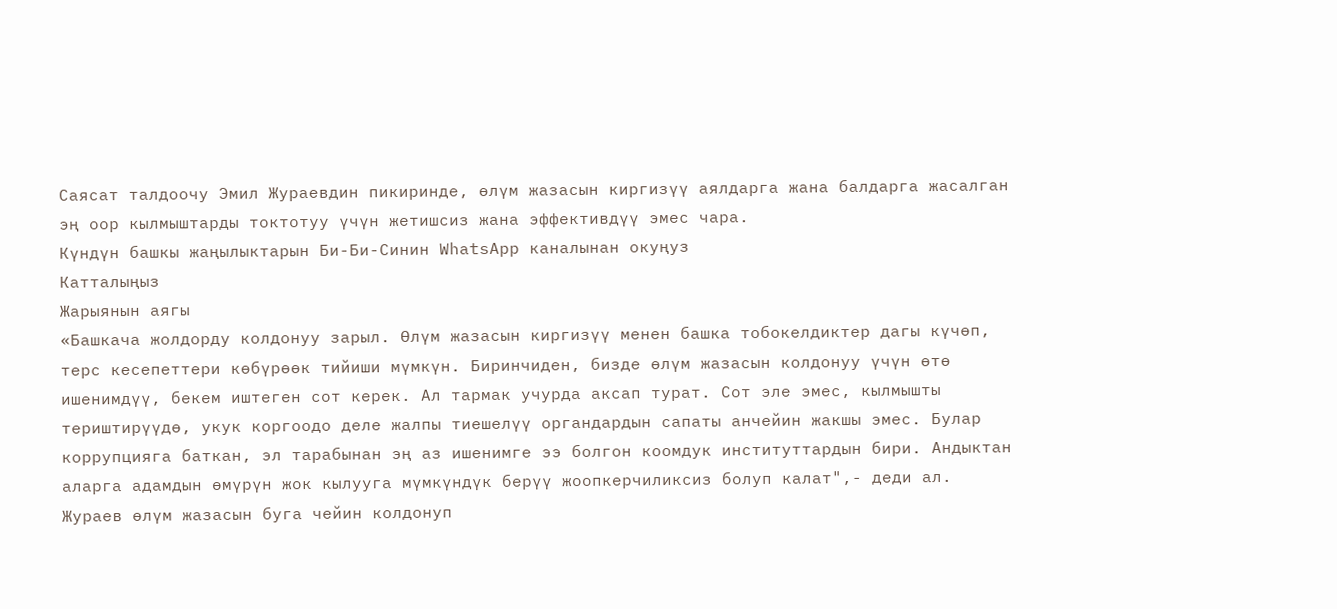Саясат талдоочу Эмил Жураевдин пикиринде, өлүм жазасын киргизүү аялдарга жана балдарга жасалган эң оор кылмыштарды токтотуу үчүн жетишсиз жана эффективдүү эмес чара.
Күндүн башкы жаңылыктарын Би-Би-Синин WhatsApp каналынан окуңуз
Катталыңыз
Жарыянын аягы
«Башкача жолдорду колдонуу зарыл. Өлүм жазасын киргизүү менен башка тобокелдиктер дагы күчөп, терс кесепеттери көбүрөөк тийиши мүмкүн. Биринчиден, бизде өлүм жазасын колдонуу үчүн өтө ишенимдүү, бекем иштеген сот керек. Ал тармак учурда аксап турат. Сот эле эмес, кылмышты териштирүүдө, укук коргоодо деле жалпы тиешелүү органдардын сапаты анчейин жакшы эмес. Булар коррупцияга баткан, эл тарабынан эң аз ишенимге ээ болгон коомдук институттардын бири. Андыктан аларга адамдын өмүрүн жок кылууга мүмкүндүк берүү жоопкерчиликсиз болуп калат",- деди ал.
Жураев өлүм жазасын буга чейин колдонуп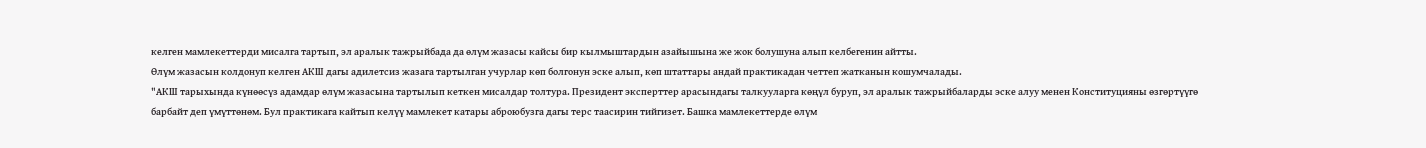келген мамлекеттерди мисалга тартып, эл аралык тажрыйбада да өлүм жазасы кайсы бир кылмыштардын азайышына же жок болушуна алып келбегенин айтты.
Өлүм жазасын колдонуп келген АКШ дагы адилетсиз жазага тартылган учурлар көп болгонун эске алып, көп штаттары андай практикадан четтеп жатканын кошумчалады.
"АКШ тарыхында күнөөсүз адамдар өлүм жазасына тартылып кеткен мисалдар толтура. Президент эксперттер арасындагы талкууларга көңүл буруп, эл аралык тажрыйбаларды эске алуу менен Конституцияны өзгөртүүгө барбайт деп үмүттөнөм. Бул практикага кайтып келүү мамлекет катары аброюбузга дагы терс таасирин тийгизет. Башка мамлекеттерде өлүм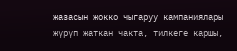жазасын жокко чыгаруу кампаниялары жүрүп жаткан чакта, тилкеге каршы,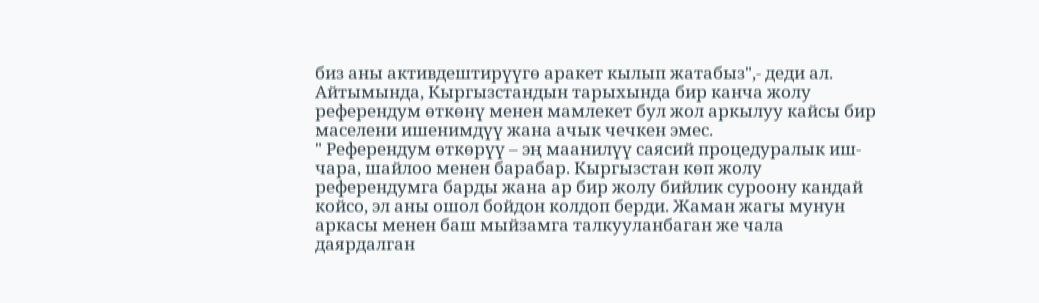биз аны активдештирүүгө аракет кылып жатабыз",- деди ал.
Айтымында, Кыргызстандын тарыхында бир канча жолу референдум өткөнү менен мамлекет бул жол аркылуу кайсы бир маселени ишенимдүү жана ачык чечкен эмес.
" Референдум өткөрүү – эң маанилүү саясий процедуралык иш-чара, шайлоо менен барабар. Кыргызстан көп жолу референдумга барды жана ар бир жолу бийлик суроону кандай койсо, эл аны ошол бойдон колдоп берди. Жаман жагы мунун аркасы менен баш мыйзамга талкууланбаган же чала даярдалган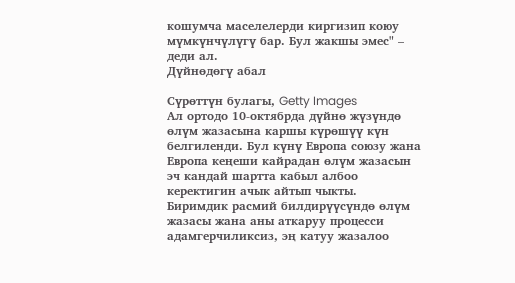кошумча маселелерди киргизип коюу мүмкүнчүлүгү бар. Бул жакшы эмес" – деди ал.
Дүйнөдөгү абал

Сүрөттүн булагы, Getty Images
Ал ортодо 10-октябрда дүйнө жүзүндө өлүм жазасына каршы күрөшүү күн белгиленди. Бул күнү Европа союзу жана Европа кеңеши кайрадан өлүм жазасын эч кандай шартта кабыл албоо керектигин ачык айтып чыкты.
Биримдик расмий билдирүүсүндө өлүм жазасы жана аны аткаруу процесси адамгерчиликсиз, эң катуу жазалоо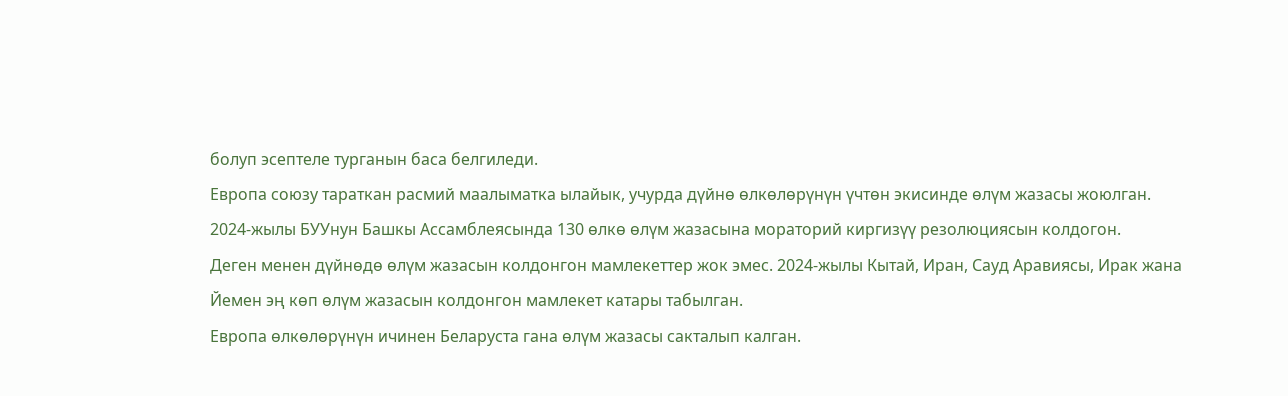болуп эсептеле турганын баса белгиледи.
Европа союзу тараткан расмий маалыматка ылайык, учурда дүйнө өлкөлөрүнүн үчтөн экисинде өлүм жазасы жоюлган.
2024-жылы БУУнун Башкы Ассамблеясында 130 өлкө өлүм жазасына мораторий киргизүү резолюциясын колдогон.
Деген менен дүйнөдө өлүм жазасын колдонгон мамлекеттер жок эмес. 2024-жылы Кытай, Иран, Сауд Аравиясы, Ирак жана Йемен эң көп өлүм жазасын колдонгон мамлекет катары табылган.
Европа өлкөлөрүнүн ичинен Беларуста гана өлүм жазасы сакталып калган.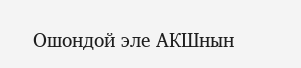Ошондой эле АКШнын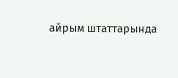айрым штаттарында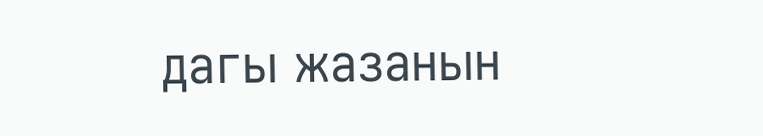дагы жазанын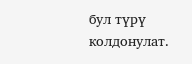бул түрү колдонулат.